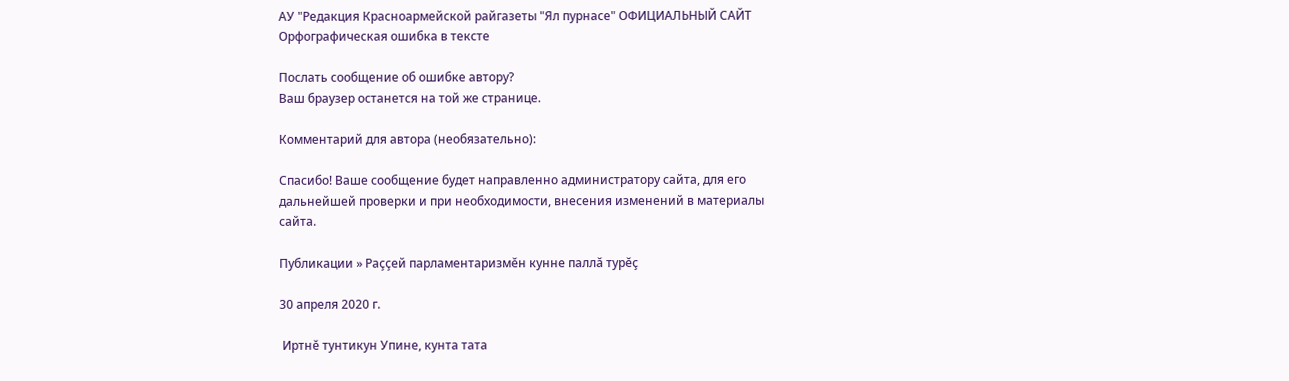АУ "Редакция Красноармейской райгазеты "Ял пурнасе" ОФИЦИАЛЬНЫЙ САЙТ
Орфографическая ошибка в тексте

Послать сообщение об ошибке автору?
Ваш браузер останется на той же странице.

Комментарий для автора (необязательно):

Спасибо! Ваше сообщение будет направленно администратору сайта, для его дальнейшей проверки и при необходимости, внесения изменений в материалы сайта.

Публикации » Раççей парламентаризмĕн кунне паллă турĕç

30 апреля 2020 г.

 Иртнĕ тунтикун Упине, кунта тата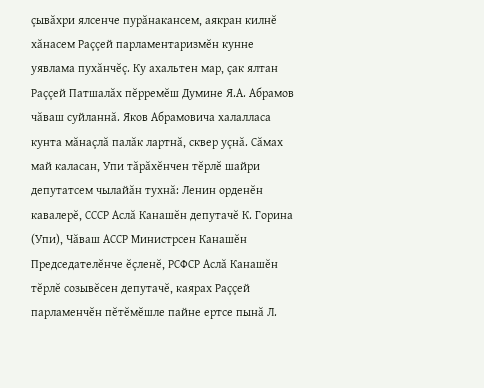çывăхри ялсенче пурăнакансем, аякран килнĕ хăнасем Раççей парламентаризмĕн кунне уявлама пухăнчĕç. Ку ахальтен мар, çак ялтан Раççей Патшалăх пĕрремĕш Думине Я.А. Абрамов чăваш суйланнă. Яков Абрамовича халалласа кунта мăнаçлă палăк лартнă, сквер уçнă. Сăмах май каласан, Упи тăрăхĕнчен тĕрлĕ шайри депутатсем чылайăн тухнă: Ленин орденĕн кавалерĕ, СССР Аслă Канашĕн депутачĕ К. Горина (Упи), Чăваш АССР Министрсен Канашĕн Председателĕнче ĕçленĕ, РСФСР Аслă Канашĕн тĕрлĕ созывĕсен депутачĕ, каярах Раççей парламенчĕн пĕтĕмĕшле пайне ертсе пынă Л.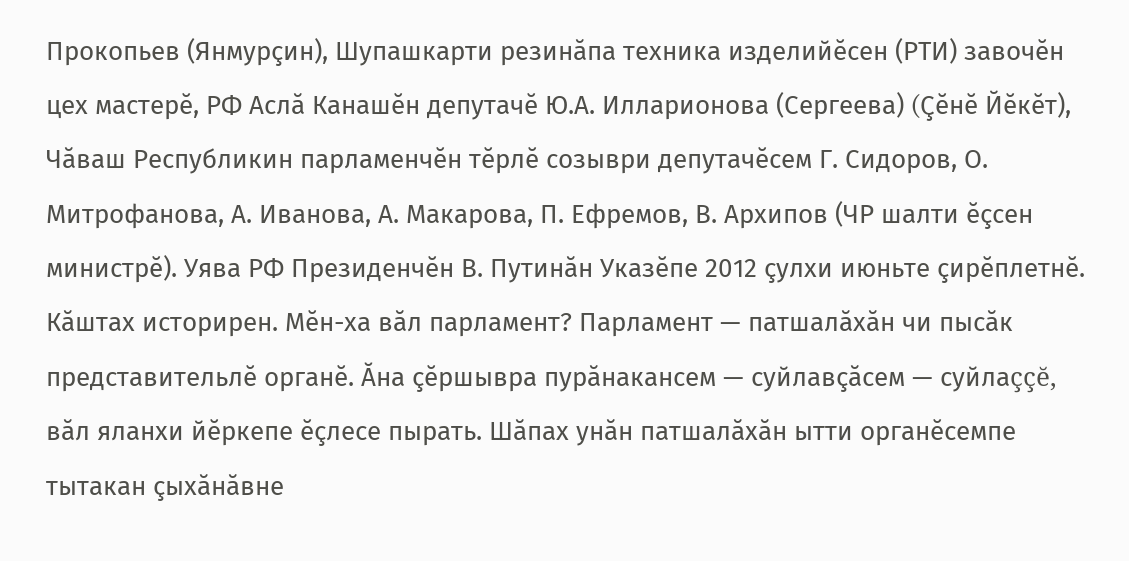Прокопьев (Янмурçин), Шупашкарти резинăпа техника изделийĕсен (РТИ) завочĕн цех мастерĕ, РФ Аслă Канашĕн депутачĕ Ю.А. Илларионова (Сергеева) (Çĕнĕ Йĕкĕт), Чăваш Республикин парламенчĕн тĕрлĕ созыври депутачĕсем Г. Сидоров, О. Митрофанова, А. Иванова, А. Макарова, П. Ефремов, В. Архипов (ЧР шалти ĕçсен министрĕ). Уява РФ Президенчĕн В. Путинăн Указĕпе 2012 çулхи июньте çирĕплетнĕ. Кăштах историрен. Мĕн-ха вăл парламент? Парламент — патшалăхăн чи пысăк представительлĕ органĕ. Ăна çĕршывра пурăнакансем — суйлавçăсем — суйлаççĕ, вăл яланхи йĕркепе ĕçлесе пырать. Шăпах унăн патшалăхăн ытти органĕсемпе тытакан çыхăнăвне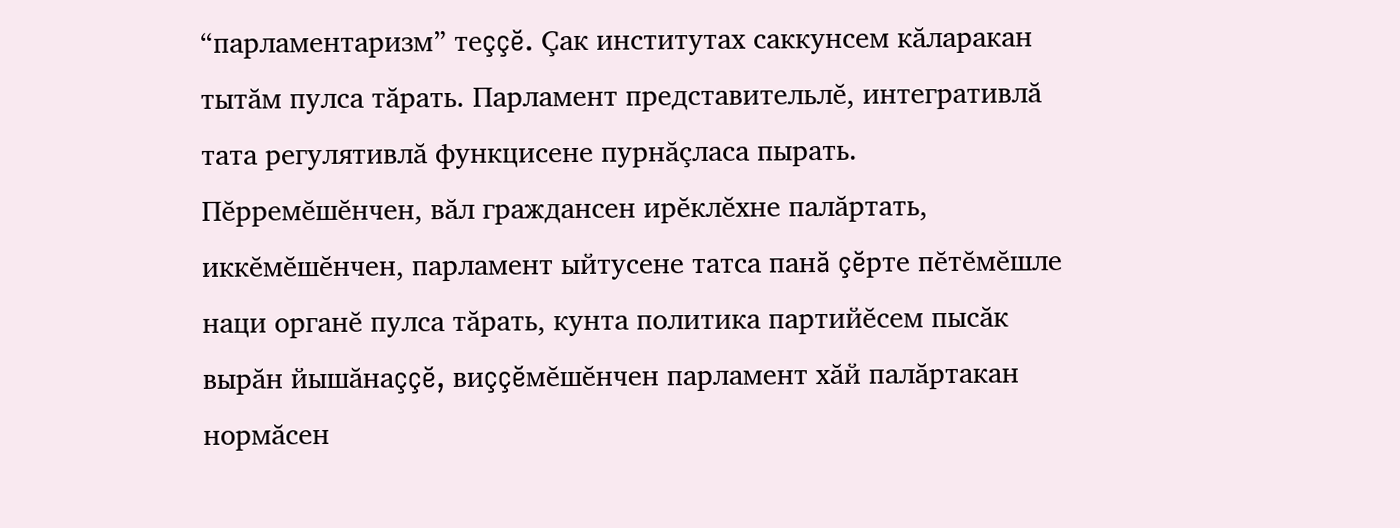“парламентаризм” теççĕ. Çак институтах саккунсем кăларакан тытăм пулса тăрать. Парламент представительлĕ, интегративлă тата регулятивлă функцисене пурнăçласа пырать. Пĕрремĕшĕнчен, вăл граждансен ирĕклĕхне палăртать, иккĕмĕшĕнчен, парламент ыйтусене татса панă çĕрте пĕтĕмĕшле наци органĕ пулса тăрать, кунта политика партийĕсем пысăк вырăн йышăнаççĕ, виççĕмĕшĕнчен парламент хăй палăртакан нормăсен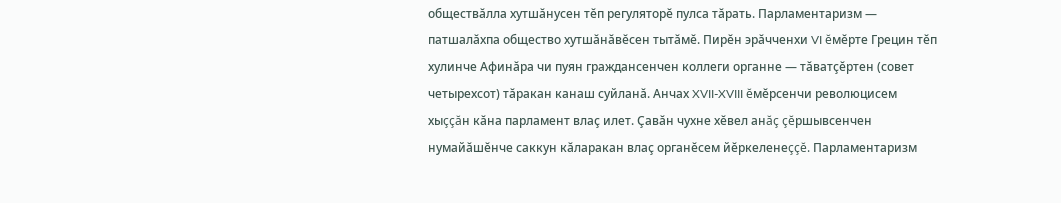обществăлла хутшăнусен тĕп регуляторĕ пулса тăрать. Парламентаризм — патшалăхпа общество хутшăнăвĕсен тытăмĕ. Пирĕн эрăчченхи VI ĕмĕрте Грецин тĕп хулинче Афинăра чи пуян граждансенчен коллеги органне — тăватçĕртен (совет четырехсот) тăракан канаш суйланă. Анчах XVII-XVIII ĕмĕрсенчи революцисем хыççăн кăна парламент влаç илет. Çавăн чухне хĕвел анăç çĕршывсенчен нумайăшĕнче саккун кăларакан влаç органĕсем йĕркеленеççĕ. Парламентаризм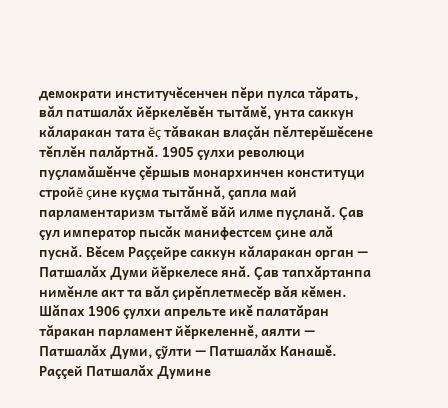демократи институчĕсенчен пĕри пулса тăрать, вăл патшалăх йĕркелĕвĕн тытăмĕ, унта саккун кăларакан тата ĕç тăвакан влаçăн пĕлтерĕшĕсене тĕплĕн палăртнă. 1905 çулхи революци пуçламăшĕнче çĕршыв монархинчен конституци стройĕ çине куçма тытăннă, çапла май парламентаризм тытăмĕ вăй илме пуçланă. Çав çул император пысăк манифестсем çине алă пуснă. Вĕсем Раççейре саккун кăларакан орган — Патшалăх Думи йĕркелесе янă. Çав тапхăртанпа нимĕнле акт та вăл çирĕплетмесĕр вăя кĕмен. Шăпах 1906 çулхи апрельте икĕ палатăран тăракан парламент йĕркеленнĕ, аялти — Патшалăх Думи, çỹлти — Патшалăх Канашĕ. Раççей Патшалăх Думине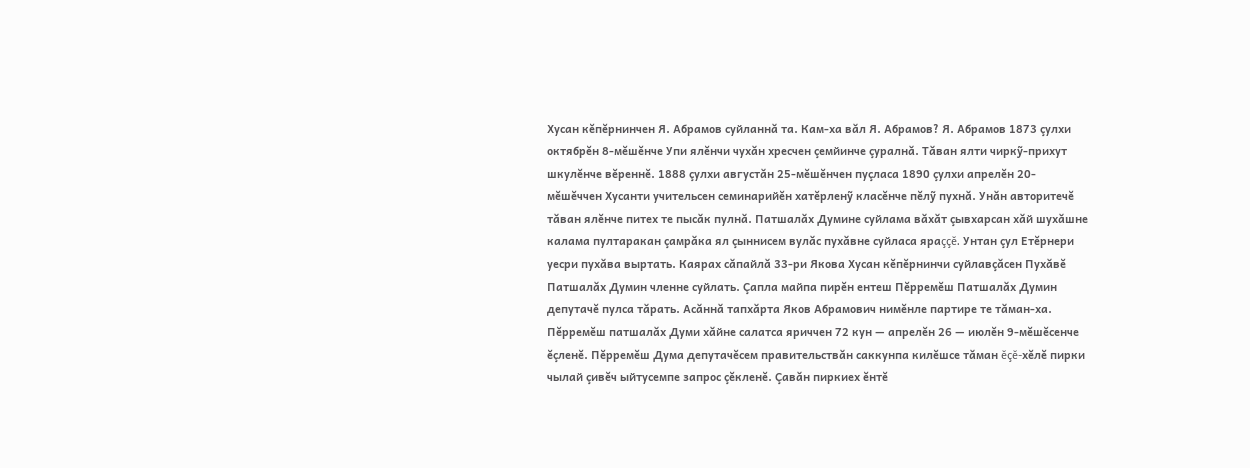Хусан кĕпĕрнинчен Я. Абрамов суйланнă та. Кам-ха вăл Я. Абрамов? Я. Абрамов 1873 çулхи октябрĕн 8-мĕшĕнче Упи ялĕнчи чухăн хресчен çемйинче çуралнă. Тăван ялти чиркỹ-прихут шкулĕнче вĕреннĕ. 1888 çулхи августăн 25-мĕшĕнчен пуçласа 1890 çулхи апрелĕн 20- мĕшĕччен Хусанти учительсен семинарийĕн хатĕрленỹ класĕнче пĕлỹ пухнă. Унăн авторитечĕ тăван ялĕнче питех те пысăк пулнă. Патшалăх Думине суйлама вăхăт çывхарсан хăй шухăшне калама пултаракан çамрăка ял çыннисем вулăс пухăвне суйласа яраççĕ. Унтан çул Етĕрнери уесри пухăва выртать. Каярах сăпайлă 33-ри Якова Хусан кĕпĕрнинчи суйлавçăсен Пухăвĕ Патшалăх Думин членне суйлать. Çапла майпа пирĕн ентеш Пĕрремĕш Патшалăх Думин депутачĕ пулса тăрать. Асăннă тапхăрта Яков Абрамович нимĕнле партире те тăман-ха. Пĕрремĕш патшалăх Думи хăйне салатса яриччен 72 кун — апрелĕн 26 — июлĕн 9-мĕшĕсенче ĕçленĕ. Пĕрремĕш Дума депутачĕсем правительствăн саккунпа килĕшсе тăман ĕçĕ-хĕлĕ пирки чылай çивĕч ыйтусемпе запрос çĕкленĕ. Çавăн пиркиех ĕнтĕ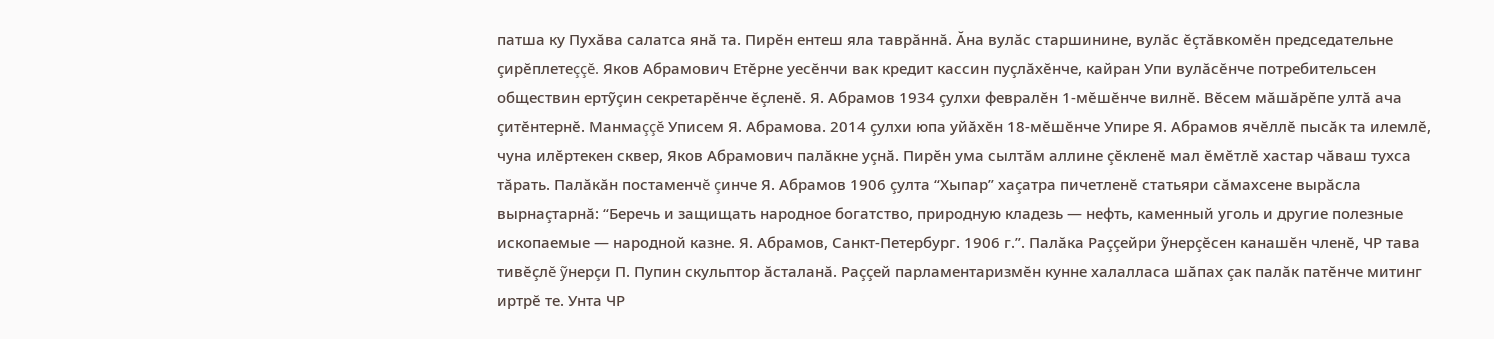патша ку Пухăва салатса янă та. Пирĕн ентеш яла таврăннă. Ăна вулăс старшинине, вулăс ĕçтăвкомĕн председательне çирĕплетеççĕ. Яков Абрамович Етĕрне уесĕнчи вак кредит кассин пуçлăхĕнче, кайран Упи вулăсĕнче потребительсен обществин ертỹçин секретарĕнче ĕçленĕ. Я. Абрамов 1934 çулхи февралĕн 1-мĕшĕнче вилнĕ. Вĕсем мăшăрĕпе ултă ача çитĕнтернĕ. Манмаççĕ Уписем Я. Абрамова. 2014 çулхи юпа уйăхĕн 18-мĕшĕнче Упире Я. Абрамов ячĕллĕ пысăк та илемлĕ, чуна илĕртекен сквер, Яков Абрамович палăкне уçнă. Пирĕн ума сылтăм аллине çĕкленĕ мал ĕмĕтлĕ хастар чăваш тухса тăрать. Палăкăн постаменчĕ çинче Я. Абрамов 1906 çулта “Хыпар” хаçатра пичетленĕ статьяри сăмахсене вырăсла вырнаçтарнă: “Беречь и защищать народное богатство, природную кладезь — нефть, каменный уголь и другие полезные ископаемые — народной казне. Я. Абрамов, Санкт-Петербург. 1906 г.”. Палăка Раççейри ỹнерçĕсен канашĕн членĕ, ЧР тава тивĕçлĕ ỹнерçи П. Пупин скульптор ăсталанă. Раççей парламентаризмĕн кунне халалласа шăпах çак палăк патĕнче митинг иртрĕ те. Унта ЧР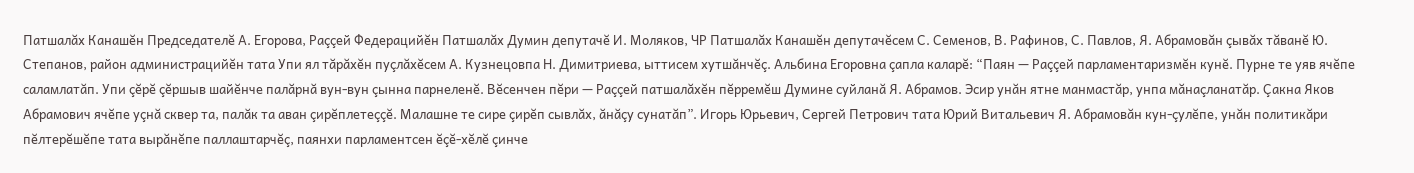Патшалăх Канашĕн Председателĕ А. Егорова, Раççей Федерацийĕн Патшалăх Думин депутачĕ И. Моляков, ЧР Патшалăх Канашĕн депутачĕсем С. Семенов, В. Рафинов, С. Павлов, Я. Абрамовăн çывăх тăванĕ Ю. Степанов, район администрацийĕн тата Упи ял тăрăхĕн пуçлăхĕсем А. Кузнецовпа Н. Димитриева, ыттисем хутшăнчĕç. Альбина Егоровна çапла каларĕ: “Паян — Раççей парламентаризмĕн кунĕ. Пурне те уяв ячĕпе саламлатăп. Упи çĕрĕ çĕршыв шайĕнче палăрнă вун-вун çынна парнеленĕ. Вĕсенчен пĕри — Раççей патшалăхĕн пĕрремĕш Думине суйланă Я. Абрамов. Эсир унăн ятне манмастăр, унпа мăнаçланатăр. Çакна Яков Абрамович ячĕпе уçнă сквер та, палăк та аван çирĕплетеççĕ. Малашне те сире çирĕп сывлăх, ăнăçу сунатăп”. Игорь Юрьевич, Сергей Петрович тата Юрий Витальевич Я. Абрамовăн кун-çулĕпе, унăн политикăри пĕлтерĕшĕпе тата вырăнĕпе паллаштарчĕç, паянхи парламентсен ĕçĕ-хĕлĕ çинче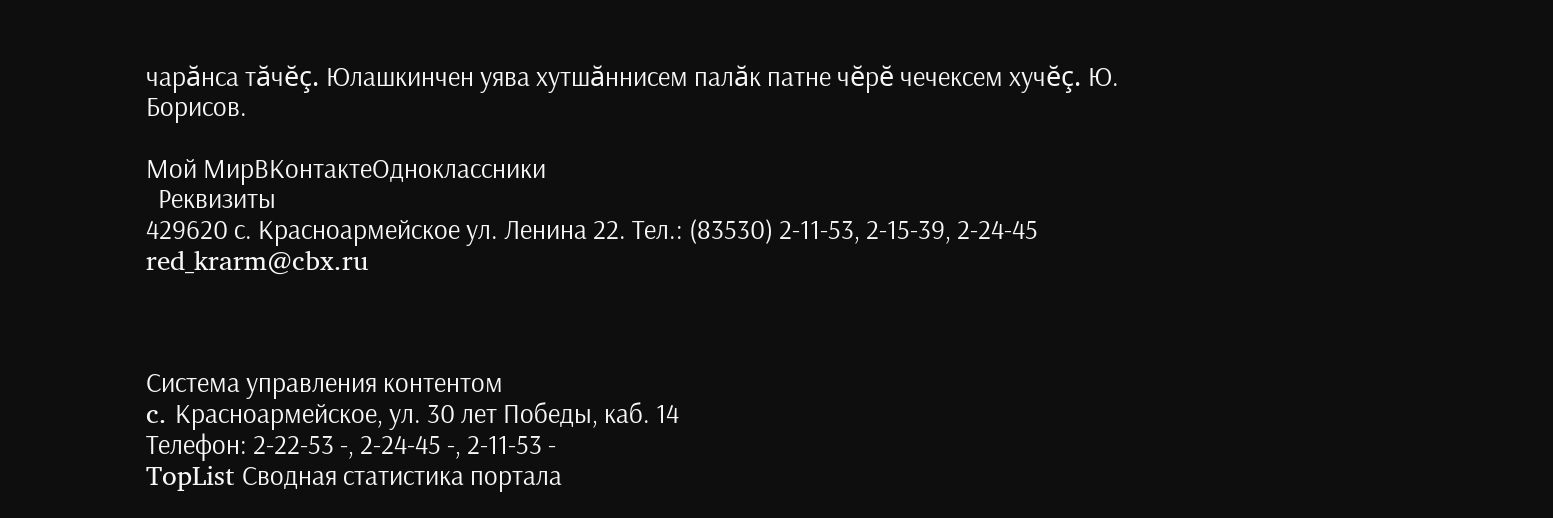чарăнса тăчĕç. Юлашкинчен уява хутшăннисем палăк патне чĕрĕ чечексем хучĕç. Ю. Борисов.

Мой МирВКонтактеОдноклассники
  Реквизиты
429620 с. Красноармейское ул. Ленина 22. Тел.: (83530) 2-11-53, 2-15-39, 2-24-45 red_krarm@cbx.ru



Система управления контентом
c. Красноармейское, ул. 30 лет Победы, каб. 14
Телефон: 2-22-53 -, 2-24-45 -, 2-11-53 -
TopList Сводная статистика портала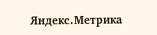Яндекс.Метрика